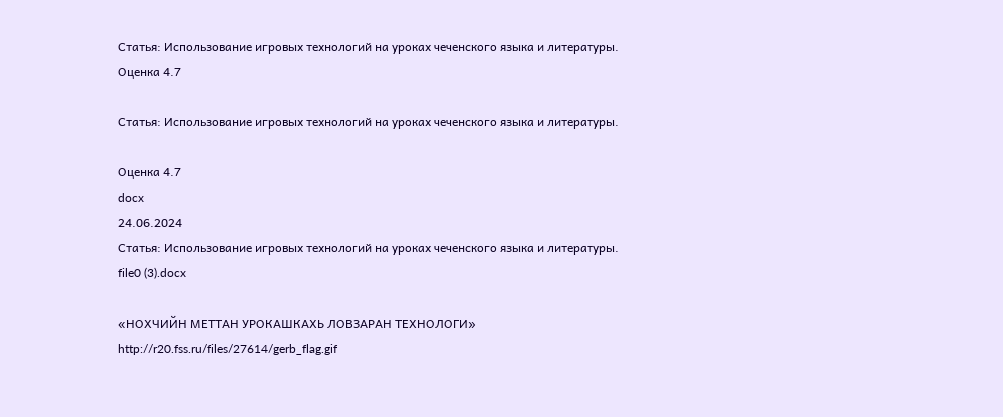Статья: Использование игровых технологий на уроках чеченского языка и литературы.
Оценка 4.7

Статья: Использование игровых технологий на уроках чеченского языка и литературы.

Оценка 4.7
docx
24.06.2024
Статья: Использование игровых технологий на уроках чеченского языка и литературы.
file0 (3).docx

«НОХЧИЙН МЕТТАН УРОКАШКАХЬ ЛОВЗАРАН ТЕХНОЛОГИ»
http://r20.fss.ru/files/27614/gerb_flag.gif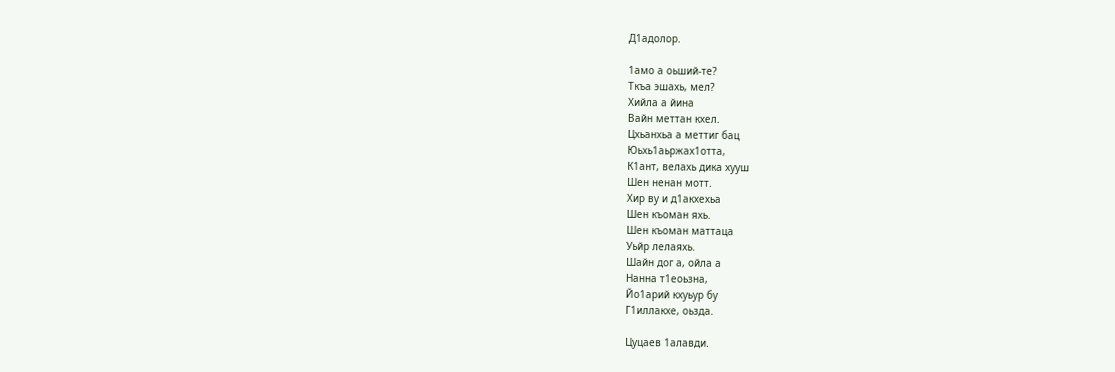Д1адолор.

1амо а оьший-те?
Ткъа эшахь, мел?
Хийла а йина
Вайн меттан кхел.
Цхьанхьа а меттиг бац
Юьхь1аьржах1отта,
К1ант, велахь дика хууш
Шен ненан мотт.
Хир ву и д1акхехьа
Шен къоман яхь.
Шен къоман маттаца
Уьйр лелаяхь.
Шайн дог а, ойла а
Нанна т1еоьзна,
Йо1арий кхуьур бу
Г1иллакхе, оьзда.

Цуцаев 1алавди.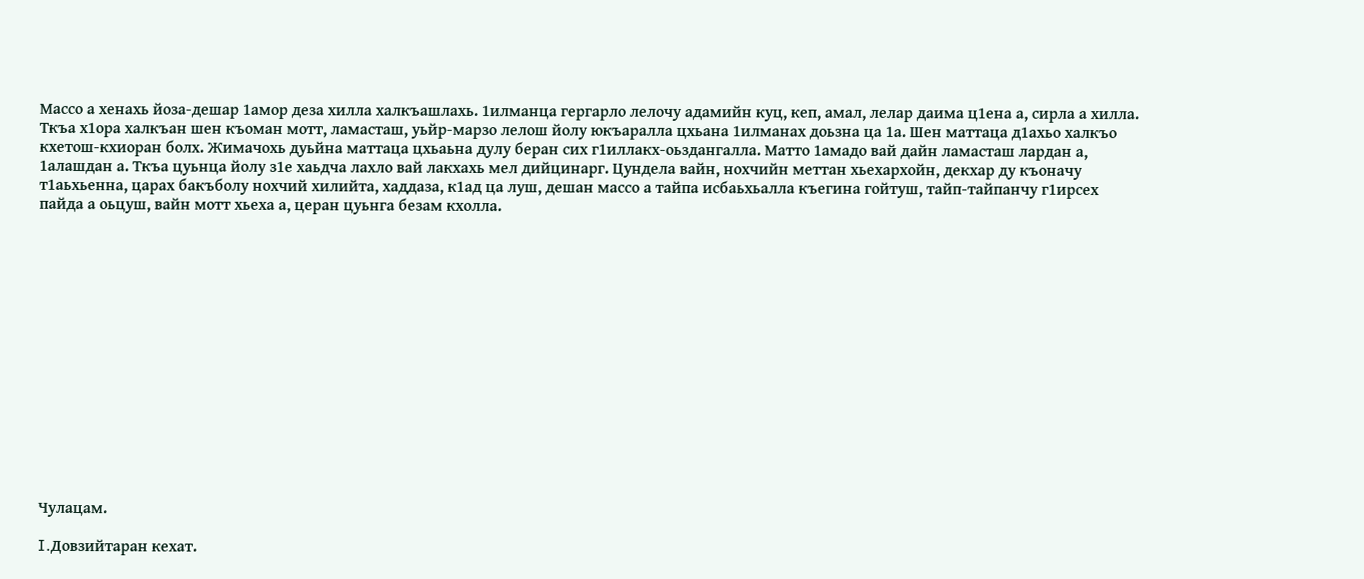Массо а хенахь йоза-дешар 1амор деза хилла халкъашлахь. 1илманца гергарло лелочу адамийн куц, кеп, амал, лелар даима ц1ена а, сирла а хилла. Ткъа х1ора халкъан шен къоман мотт, ламасташ, уьйр-марзо лелош йолу юкъаралла цхьана 1илманах доьзна ца 1а. Шен маттаца д1ахьо халкъо кхетош-кхиоран болх. Жимачохь дуьйна маттаца цхьаьна дулу беран сих г1иллакх-оьздангалла. Матто 1амадо вай дайн ламасташ лардан а, 1алашдан а. Ткъа цуьнца йолу з1е хаьдча лахло вай лакхахь мел дийцинарг. Цундела вайн, нохчийн меттан хьехархойн, декхар ду къоначу т1аьхьенна, царах бакъболу нохчий хилийта, хаддаза, к1ад ца луш, дешан массо а тайпа исбаьхьалла къегина гойтуш, тайп-тайпанчу г1ирсех пайда а оьцуш, вайн мотт хьеха а, церан цуьнга безам кхолла.















Чулацам.

I.Довзийтаран кехат.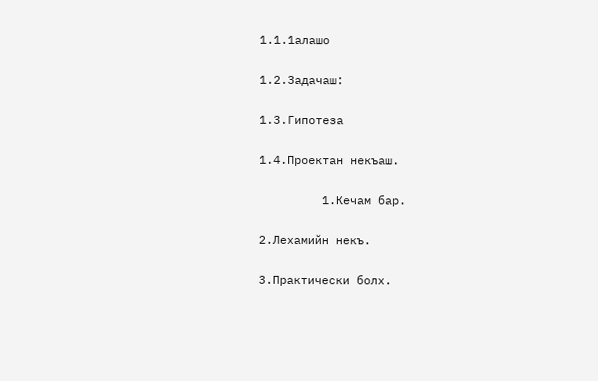1.1.1алашо

1.2.Задачаш:

1.3.Гипотеза

1.4.Проектан некъаш.

         1.Кечам бар.

2.Лехамийн некъ.

3.Практически болх.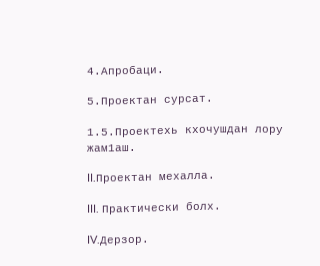4.Апробаци.

5.Проектан сурсат.

1.5.Проектехь кхочушдан лору жам1аш.

II.Проектан мехалла.

III. Практически болх.

IV.Дерзор.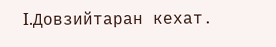I.Довзийтаран кехат.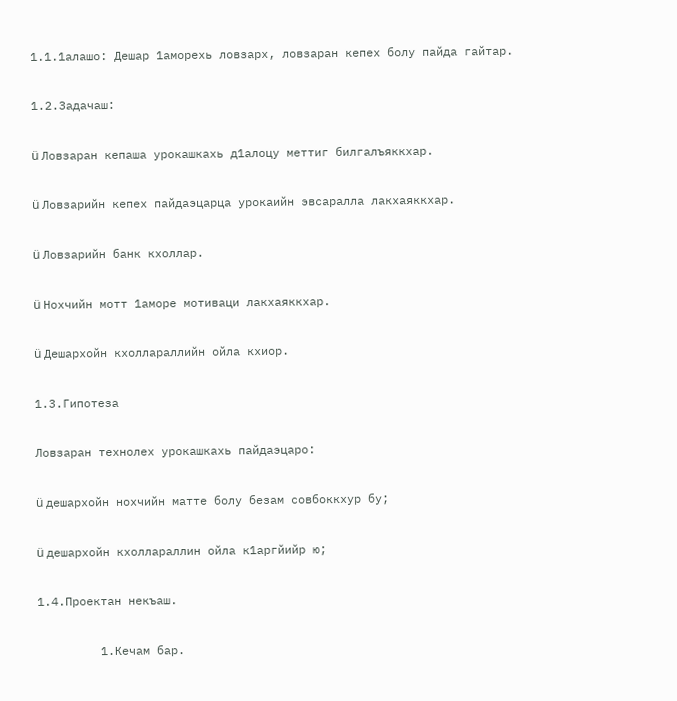1.1.1алашо: Дешар 1аморехь ловзарх, ловзаран кепех болу пайда гайтар.

1.2.Задачаш:

ü Ловзаран кепаша урокашкахь д1алоцу меттиг билгалъяккхар.

ü Ловзарийн кепех пайдаэцарца урокаийн эвсаралла лакхаяккхар.

ü Ловзарийн банк кхоллар.

ü Нохчийн мотт 1аморе мотиваци лакхаяккхар.

ü Дешархойн кхоллараллийн ойла кхиор.

1.3.Гипотеза

Ловзаран технолех урокашкахь пайдаэцаро:

ü дешархойн нохчийн матте болу безам совбоккхур бу;

ü дешархойн кхоллараллин ойла к1аргйийр ю;

1.4.Проектан некъаш.

         1.Кечам бар.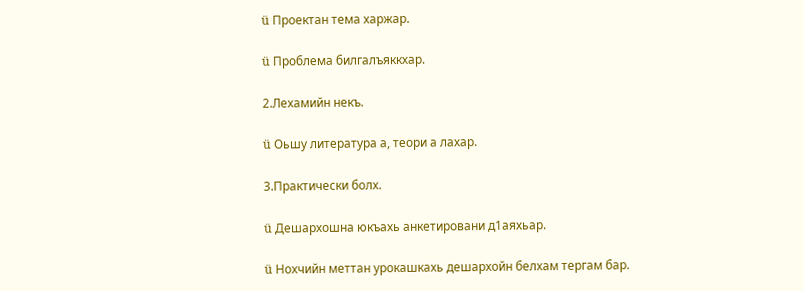ü Проектан тема харжар.

ü Проблема билгалъяккхар.

2.Лехамийн некъ.

ü Оьшу литература а, теори а лахар.

3.Практически болх.

ü Дешархошна юкъахь анкетировани д1аяхьар.

ü Нохчийн меттан урокашкахь дешархойн белхам тергам бар.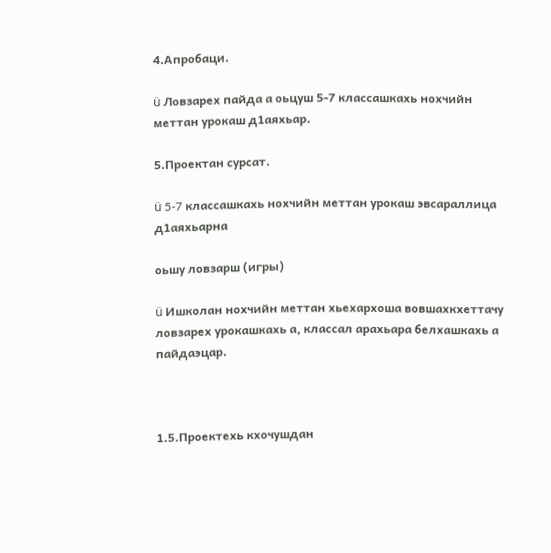4.Апробаци.

ü Ловзарех пайда а оьцуш 5-7 классашкахь нохчийн меттан урокаш д1аяхьар.

5.Проектан сурсат.

ü 5-7 классашкахь нохчийн меттан урокаш эвсараллица д1аяхьарна

оьшу ловзарш (игры)

ü Ишколан нохчийн меттан хьехархоша вовшахкхеттачу ловзарех урокашкахь а, классал арахьара белхашкахь а пайдаэцар.



1.5.Проектехь кхочушдан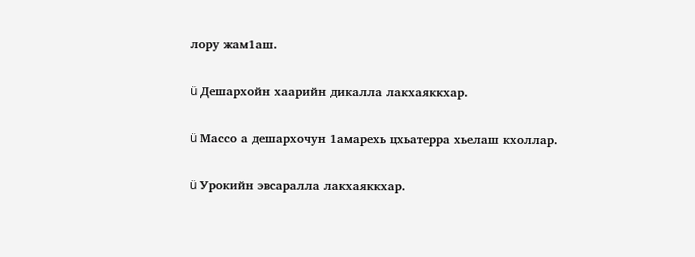лору жам1аш.

ü Дешархойн хаарийн дикалла лакхаяккхар.

ü Массо а дешархочун 1амарехь цхьатерра хьелаш кхоллар.

ü Урокийн эвсаралла лакхаяккхар.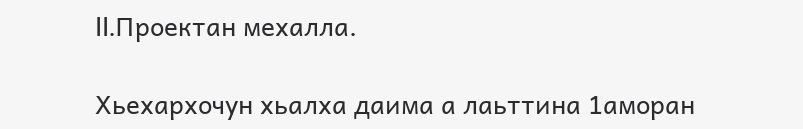II.Проектан мехалла.

Хьехархочун хьалха даима а лаьттина 1аморан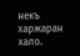некъ харжаран хало.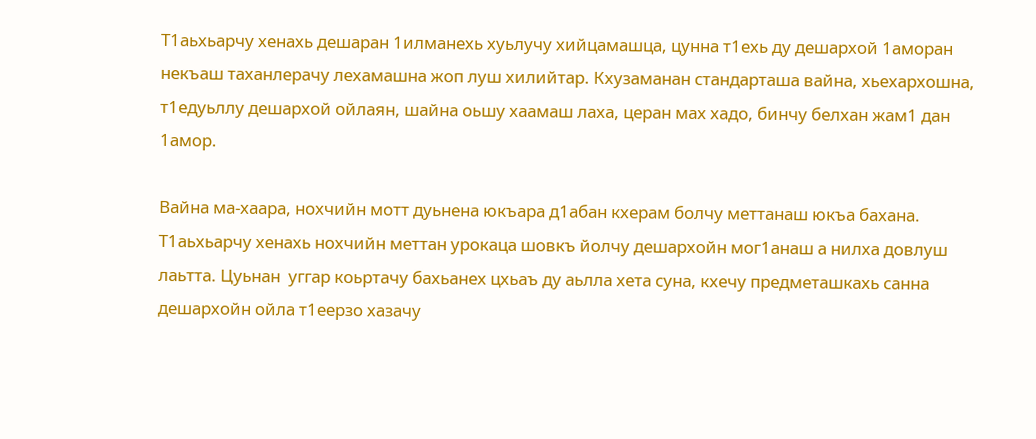Т1аьхьарчу хенахь дешаран 1илманехь хуьлучу хийцамашца, цунна т1ехь ду дешархой 1аморан некъаш таханлерачу лехамашна жоп луш хилийтар. Кхузаманан стандарташа вайна, хьехархошна, т1едуьллу дешархой ойлаян, шайна оьшу хаамаш лаха, церан мах хадо, бинчу белхан жам1 дан 1амор.

Вайна ма-хаара, нохчийн мотт дуьнена юкъара д1абан кхерам болчу меттанаш юкъа бахана. Т1аьхьарчу хенахь нохчийн меттан урокаца шовкъ йолчу дешархойн мог1анаш а нилха довлуш лаьтта. Цуьнан  уггар коьртачу бахьанех цхьаъ ду аьлла хета суна, кхечу предметашкахь санна дешархойн ойла т1еерзо хазачу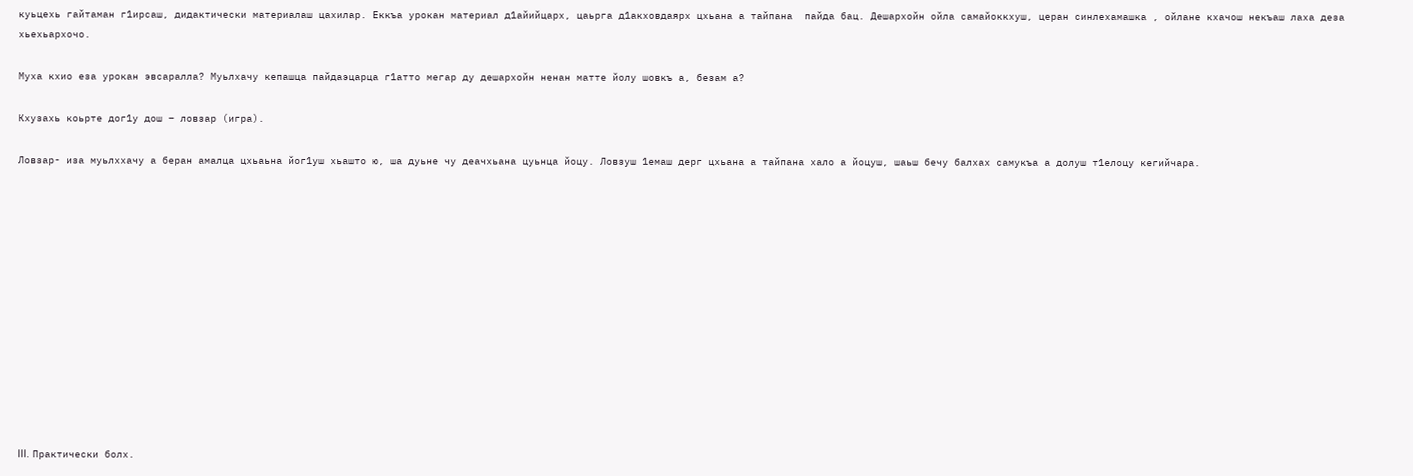куьцехь гайтаман г1ирсаш, дидактически материалаш цахилар. Еккъа урокан материал д1айийцарх, цаьрга д1акховдаярх цхьана а тайпана  пайда бац. Дешархойн ойла самайоккхуш, церан синлехамашка , ойлане кхачош некъаш лаха деза хьехьархочо.

Муха кхио еза урокан эвсаралла? Муьлхачу кепашца пайдаэцарца г1атто мегар ду дешархойн ненан матте йолу шовкъ а, безам а?

Кхузахь коьрте дог1у дош – ловзар (игра).

Ловзар- иза муьлххачу а беран амалца цхьаьна йог1уш хьашто ю, ша дуьне чу деачхьана цуьнца йоцу. Ловзуш 1емаш дерг цхьана а тайпана хало а йоцуш, шаьш бечу балхах самукъа а долуш т1елоцу кегийчара.













III. Практически болх.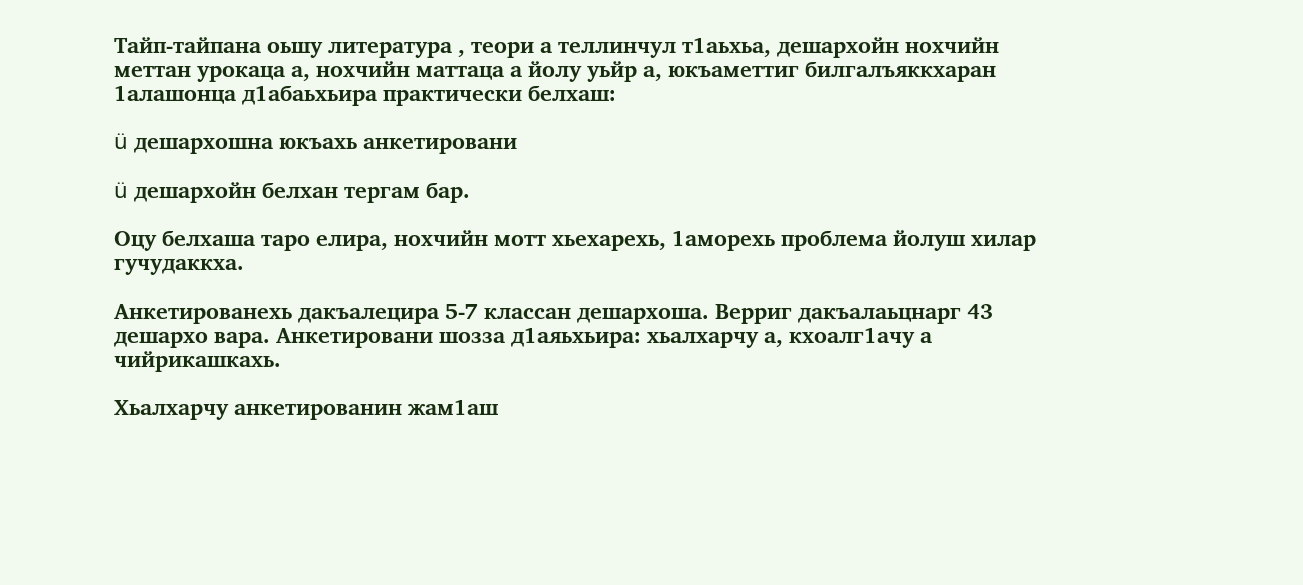Тайп-тайпана оьшу литература , теори а теллинчул т1аьхьа, дешархойн нохчийн меттан урокаца а, нохчийн маттаца а йолу уьйр а, юкъаметтиг билгалъяккхаран 1алашонца д1абаьхьира практически белхаш:

ü дешархошна юкъахь анкетировани

ü дешархойн белхан тергам бар.

Оцу белхаша таро елира, нохчийн мотт хьехарехь, 1аморехь проблема йолуш хилар гучудаккха.

Анкетированехь дакъалецира 5-7 классан дешархоша. Верриг дакъалаьцнарг 43 дешархо вара. Анкетировани шозза д1аяьхьира: хьалхарчу а, кхоалг1ачу а чийрикашкахь.

Хьалхарчу анкетированин жам1аш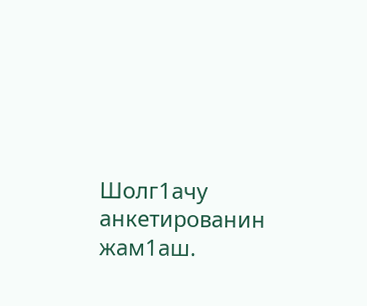Шолг1ачу анкетированин жам1аш.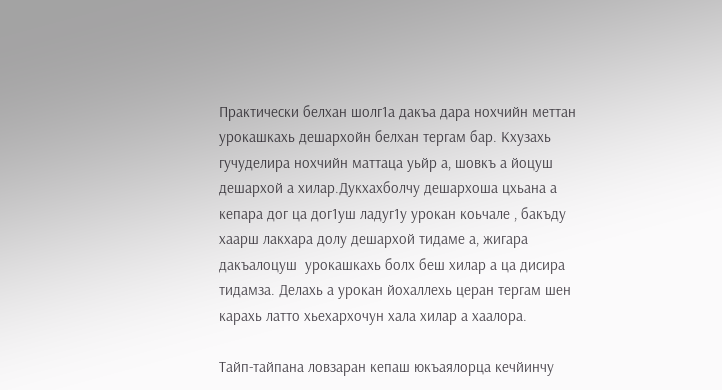Практически белхан шолг1а дакъа дара нохчийн меттан урокашкахь дешархойн белхан тергам бар. Кхузахь гучуделира нохчийн маттаца уьйр а, шовкъ а йоцуш дешархой а хилар.Дукхахболчу дешархоша цхьана а кепара дог ца дог1уш ладуг1у урокан коьчале , бакъду хаарш лакхара долу дешархой тидаме а, жигара дакъалоцуш  урокашкахь болх беш хилар а ца дисира тидамза. Делахь а урокан йохаллехь церан тергам шен карахь латто хьехархочун хала хилар а хаалора.

Тайп-тайпана ловзаран кепаш юкъаялорца кечйинчу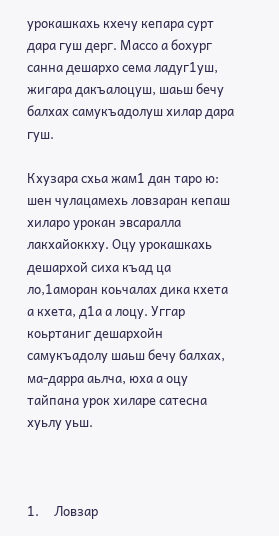урокашкахь кхечу кепара сурт дара гуш дерг. Массо а бохург санна дешархо сема ладуг1уш, жигара дакъалоцуш, шаьш бечу балхах самукъадолуш хилар дара гуш.

Кхузара схьа жам1 дан таро ю: шен чулацамехь ловзаран кепаш хиларо урокан эвсаралла лакхайоккху. Оцу урокашкахь дешархой сиха къад ца ло,1аморан коьчалах дика кхета а кхета, д1а а лоцу. Уггар коьртаниг дешархойн самукъадолу шаьш бечу балхах, ма-дарра аьлча, юха а оцу тайпана урок хиларе сатесна хуьлу уьш.



1.     Ловзар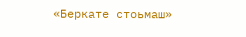«Беркате стоьмаш»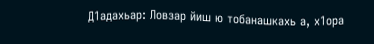Д1адахьар: Ловзар йиш ю тобанашкахь а, х1ора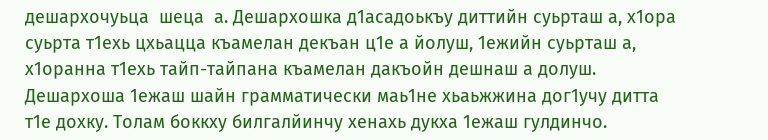дешархочуьца  шеца  а. Дешархошка д1асадоькъу диттийн суьрташ а, х1ора суьрта т1ехь цхьацца къамелан декъан ц1е а йолуш, 1ежийн суьрташ а, х1оранна т1ехь тайп-тайпана къамелан дакъойн дешнаш а долуш. Дешархоша 1ежаш шайн грамматически маь1не хьаьжжина дог1учу дитта т1е дохку. Толам боккху билгалйинчу хенахь дукха 1ежаш гулдинчо.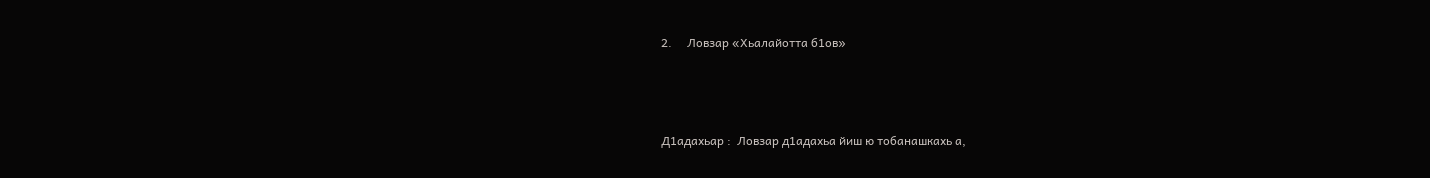2.     Ловзар «Хьалайотта б1ов»



Д1адахьар :  Ловзар д1адахьа йиш ю тобанашкахь а,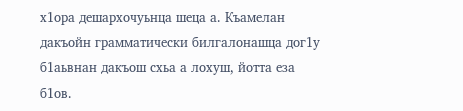х1ора дешархочуьнца шеца а. Къамелан дакъойн грамматически билгалонашца дог1у б1аьвнан дакъош схьа а лохуш, йотта еза б1ов.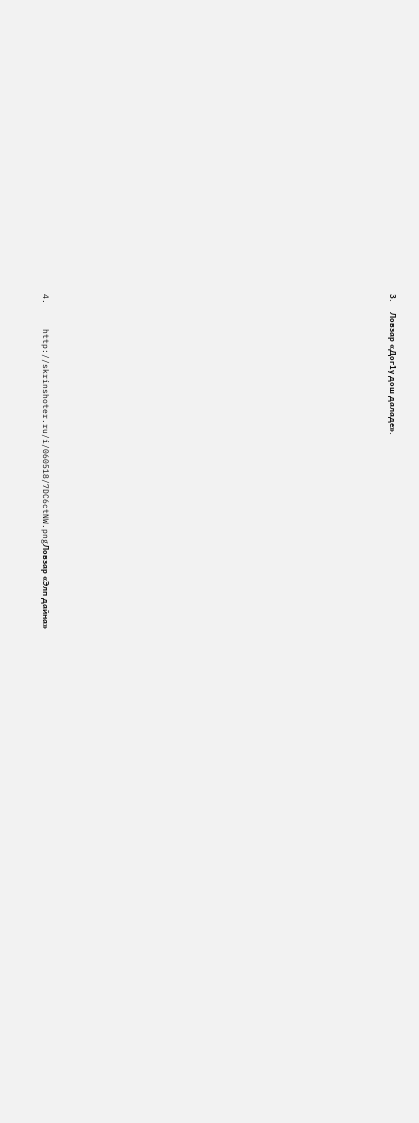3.     Ловзар «Дог1у дош даладе».





















4.     http://skrinshoter.ru/i/060518/7DC6ctNW.pngЛовзар «Элп дайна»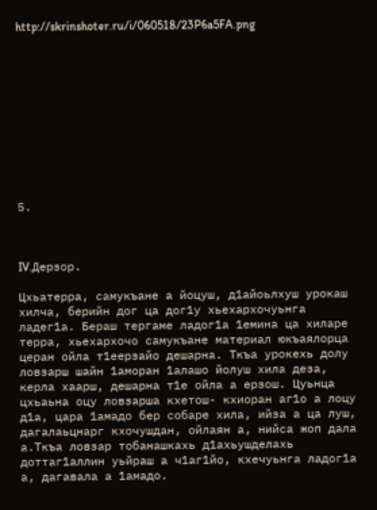http://skrinshoter.ru/i/060518/23P6a5FA.png











5.



IV.Дерзор.

Цхьатерра, самукъане а йоцуш, д1айоьлхуш урокаш хилча, берийн дог ца дог1у хьехархочуьнга ладег1а. Бераш тергаме ладог1а 1емина ца хиларе терра, хьехархочо самукъане материал юкъаялорца церан ойла т1еерзайо дешарна. Ткъа урокехь долу ловзарш шайн 1аморан 1алашо йолуш хила деза, керла хаарш, дешарна т1е ойла а ерзош. Цуьнца цхьаьна оцу ловзарша кхетош- кхиоран аг1о а лоцу д1а, цара 1амадо бер собаре хила, ийза а ца луш, дагалаьцнарг кхочушдан, ойлаян а, нийса жоп дала а.Ткъа ловзар тобанашкахь д1ахьушделахь доттаг1аллин уьйраш а ч1аг1йо, кхечуьнга ладог1а а, дагавала а 1амадо.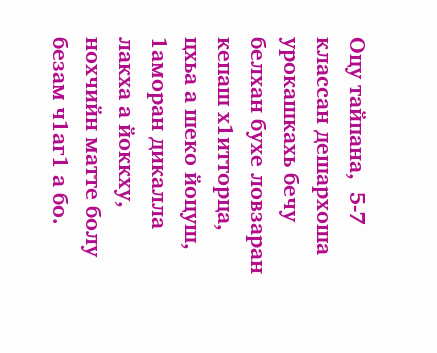Оцу тайпана,  5-7 классан дешархоша урокашкахь бечу белхан бухе ловзаран кепаш х1итторца, цхьа а шеко йоцуш, 1аморан дикалла лакха а йоккху, нохчийн матте болу безам ч1аг1 а бо.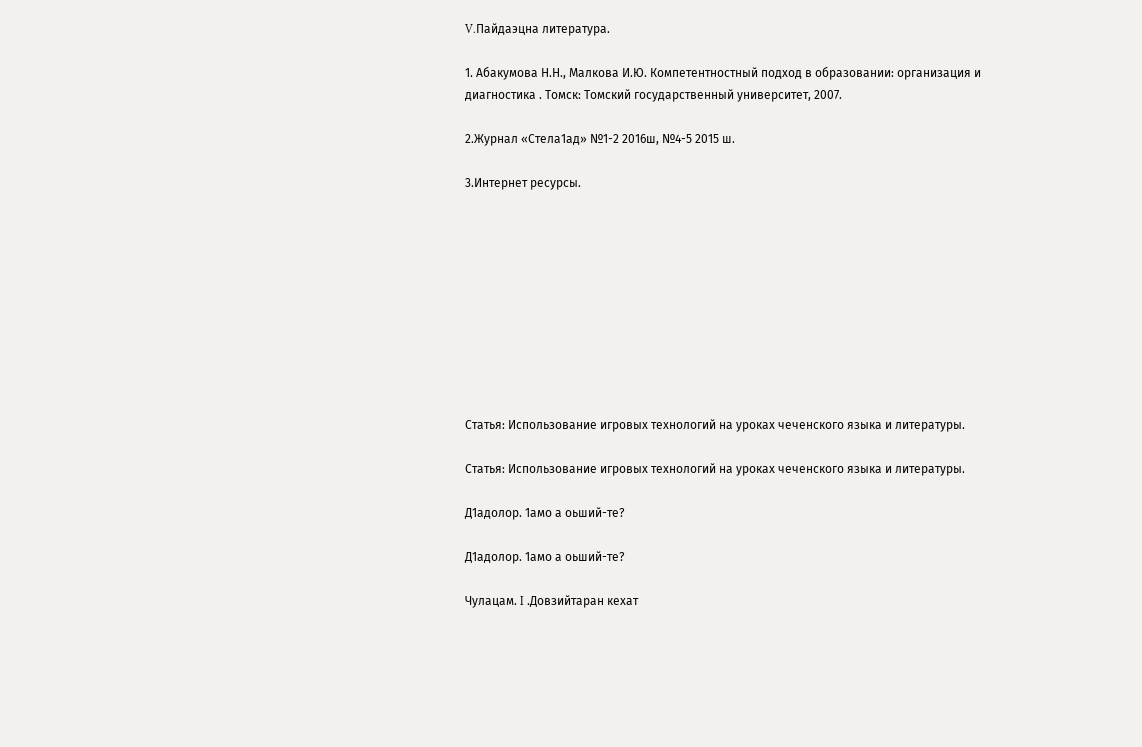V.Пайдаэцна литература.

1. Абакумова Н.Н., Малкова И.Ю. Компетентностный подход в образовании: организация и диагностика . Томск: Томский государственный университет, 2007.

2.Журнал «Стела1ад» №1-2 2016ш, №4-5 2015 ш.

3.Интернет ресурсы.










Статья: Использование игровых технологий на уроках чеченского языка и литературы.

Статья: Использование игровых технологий на уроках чеченского языка и литературы.

Д1адолор. 1амо а оьший-те?

Д1адолор. 1амо а оьший-те?

Чулацам. I .Довзийтаран кехат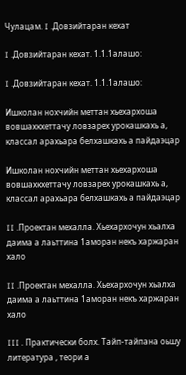Чулацам. I .Довзийтаран кехат

I .Довзийтаран кехат. 1.1.1алашо:

I .Довзийтаран кехат. 1.1.1алашо:

Ишколан нохчийн меттан хьехархоша вовшахкхеттачу ловзарех урокашкахь а, классал арахьара белхашкахь а пайдаэцар

Ишколан нохчийн меттан хьехархоша вовшахкхеттачу ловзарех урокашкахь а, классал арахьара белхашкахь а пайдаэцар

II .Проектан мехалла. Хьехархочун хьалха даима а лаьттина 1аморан некъ харжаран хало

II .Проектан мехалла. Хьехархочун хьалха даима а лаьттина 1аморан некъ харжаран хало

III . Практически болх. Тайп-тайпана оьшу литература , теори а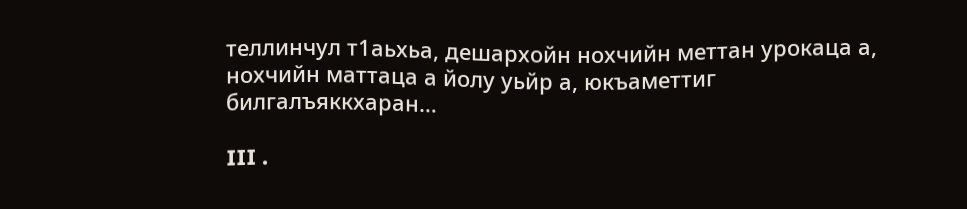теллинчул т1аьхьа, дешархойн нохчийн меттан урокаца а, нохчийн маттаца а йолу уьйр а, юкъаметтиг билгалъяккхаран…

III .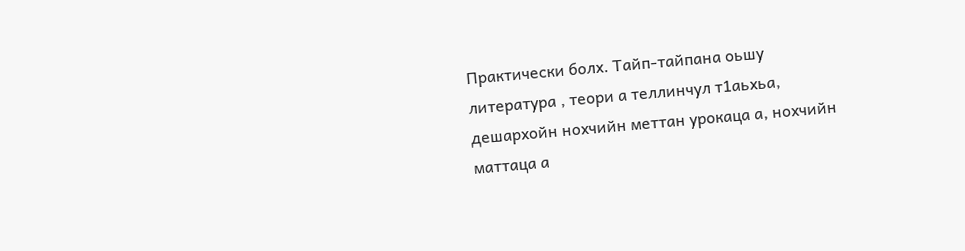Практически болх. Тайп-тайпана оьшу литература , теори а теллинчул т1аьхьа, дешархойн нохчийн меттан урокаца а, нохчийн маттаца а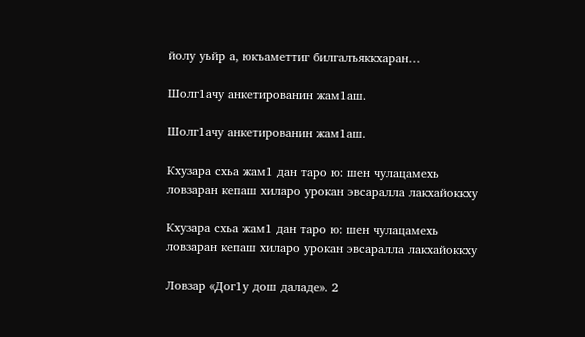йолу уьйр а, юкъаметтиг билгалъяккхаран…

Шолг1ачу анкетированин жам1аш.

Шолг1ачу анкетированин жам1аш.

Кхузара схьа жам1 дан таро ю: шен чулацамехь ловзаран кепаш хиларо урокан эвсаралла лакхайоккху

Кхузара схьа жам1 дан таро ю: шен чулацамехь ловзаран кепаш хиларо урокан эвсаралла лакхайоккху

Ловзар «Дог1у дош даладе». 2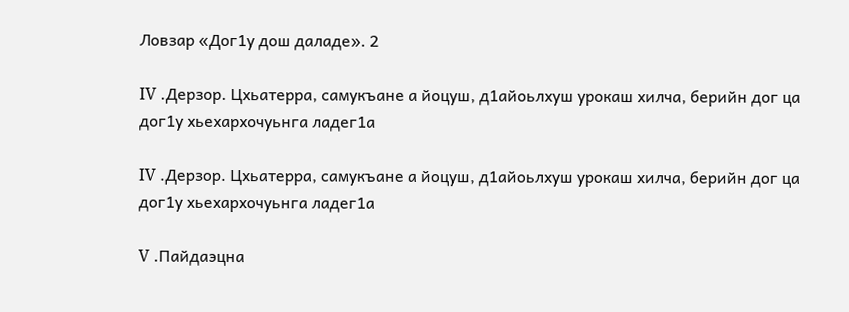Ловзар «Дог1у дош даладе». 2

IV .Дерзор. Цхьатерра, самукъане а йоцуш, д1айоьлхуш урокаш хилча, берийн дог ца дог1у хьехархочуьнга ладег1а

IV .Дерзор. Цхьатерра, самукъане а йоцуш, д1айоьлхуш урокаш хилча, берийн дог ца дог1у хьехархочуьнга ладег1а

V .Пайдаэцна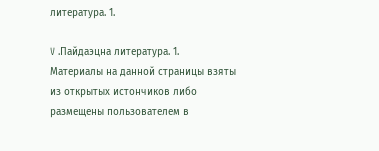литература. 1.

V .Пайдаэцна литература. 1.
Материалы на данной страницы взяты из открытых истончиков либо размещены пользователем в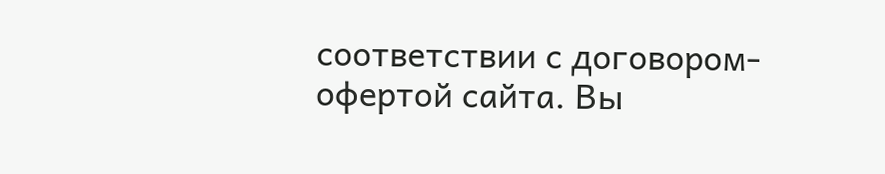соответствии с договором-офертой сайта. Вы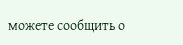можете сообщить о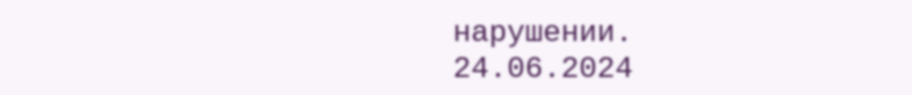нарушении.
24.06.2024